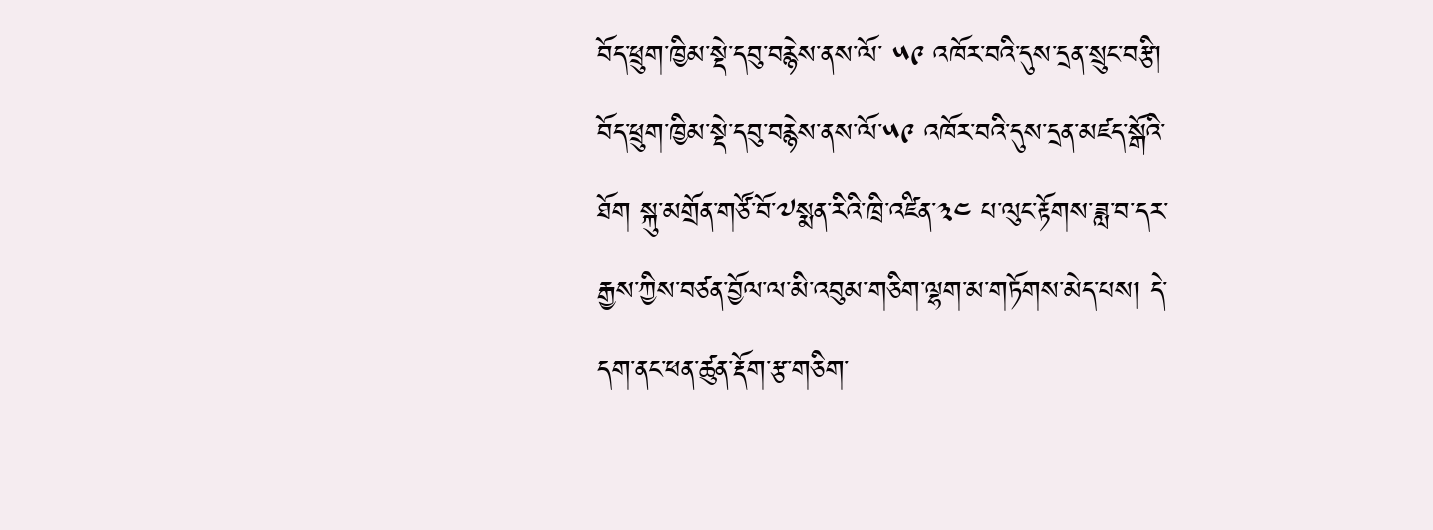བོད་ཕྲུག་ཁྱིམ་སྡེ་དབུ་བརྙེས་ནས་ལོ་ ༥༩ འཁོར་བའི་དུས་དྲན་སྲུང་བརྩི།
བོད་ཕྲུག་ཁྱིམ་སྡེ་དབུ་བརྙེས་ནས་ལོ་༥༩ འཁོར་བའི་དུས་དྲན་མཛད་སྒོའི་ཐོག སྐུ་མགྲོན་གཙོ་བོ་༧སྨན་རིའི་ཁྲི་འཛིན་༣༤ པ་ལུང་རྟོགས་ཟླ་བ་དར་རྒྱས་ཀྱིས་བཙན་བྱོལ་ལ་མི་འབུམ་གཅིག་ལྷག་མ་གཏོགས་མེད་པས། དེ་དག་ནང་ཕན་ཚུན་རྡོག་རྩ་གཅིག་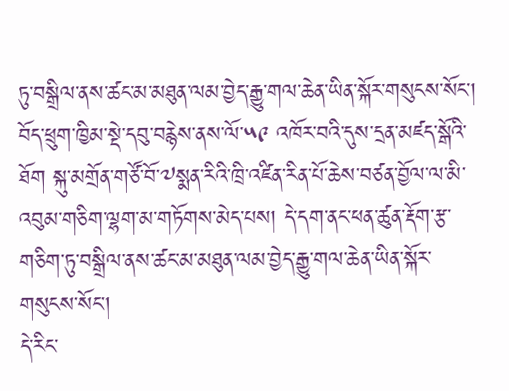ཏུ་བསྒྲིལ་ནས་ཚང་མ་མཐུན་ལམ་བྱེད་རྒྱུ་གལ་ཆེན་ཡིན་སྐོར་གསུངས་སོང་།
བོད་ཕྲུག་ཁྱིམ་སྡེ་དབུ་བརྙེས་ནས་ལོ་༥༩ འཁོར་བའི་དུས་དྲན་མཛད་སྒོའི་ཐོག སྐུ་མགྲོན་གཙོ་བོ་༧སྨན་རིའི་ཁྲི་འཛིན་རིན་པོ་ཆེས་བཙན་བྱོལ་ལ་མི་འབུམ་གཅིག་ལྷག་མ་གཏོགས་མེད་པས། དེ་དག་ནང་ཕན་ཚུན་རྡོག་རྩ་གཅིག་ཏུ་བསྒྲིལ་ནས་ཚང་མ་མཐུན་ལམ་བྱེད་རྒྱུ་གལ་ཆེན་ཡིན་སྐོར་གསུངས་སོང་།
དེ་རིང་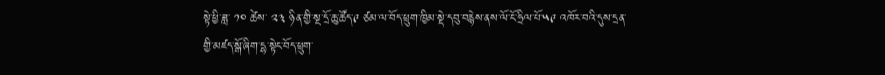སྟེ་ཕྱི་ཟླ་ ༡༠ ཚེས་ ༢༣ ཉིན་གྱི་སྔ་དྲོ་ཆུ་ཚོད་༩ ཙམ་ལ་བོད་ཕྲུག་ཁྱིམ་སྡེ་དབུ་བརྙེས་ནས་ལོ་ངོ་ཧྲིལ་པོ་༥༩ འཁོར་བའི་དུས་དྲན་གྱི་མཛད་སྒོ་ཞིག་དྷ་སྟེང་བོད་ཕྲུག་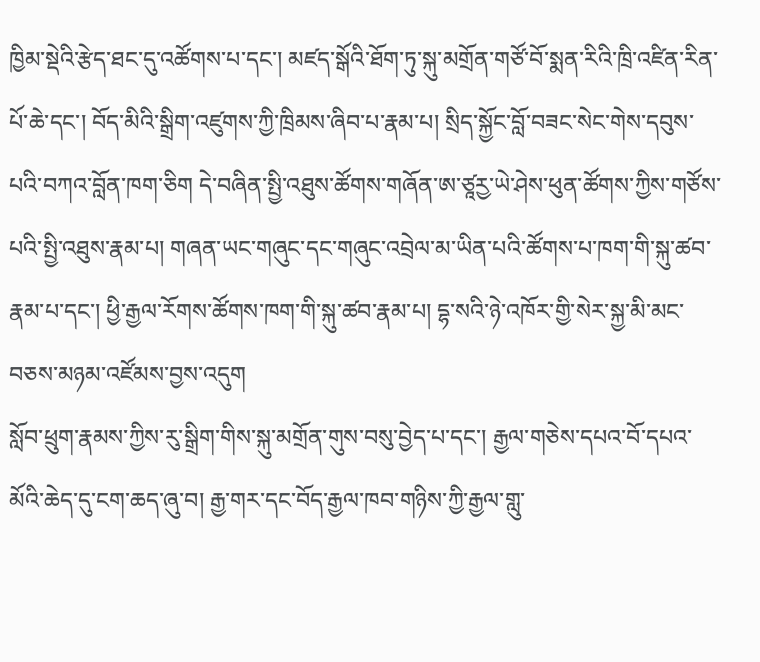ཁྱིམ་སྡེའི་རྩེད་ཐང་དུ་འཚོགས་པ་དང་། མཛད་སྒོའི་ཐོག་ཏུ་སྐུ་མགྲོན་གཙོ་བོ་སྨན་རིའི་ཁྲི་འཛིན་རིན་པོ་ཆེ་དང་། བོད་མིའི་སྒྲིག་འཛུགས་ཀྱི་ཁྲིམས་ཞིབ་པ་རྣམ་པ། སྲིད་སྐྱོང་བློ་བཟང་སེང་གེས་དབུས་པའི་བཀའ་བློན་ཁག་ཅིག དེ་བཞིན་སྤྱི་འཐུས་ཚོགས་གཞོན་ཨ་ཙཱརྱ་ཡེ་ཤེས་ཕུན་ཚོགས་ཀྱིས་གཙོས་པའི་སྤྱི་འཐུས་རྣམ་པ། གཞན་ཡང་གཞུང་དང་གཞུང་འབྲེལ་མ་ཡིན་པའི་ཚོགས་པ་ཁག་གི་སྐུ་ཚབ་རྣམ་པ་དང་། ཕྱི་རྒྱལ་རོགས་ཚོགས་ཁག་གི་སྐུ་ཚབ་རྣམ་པ། དྷ་སའི་ཉེ་འཁོར་གྱི་སེར་སྐྱ་མི་མང་བཅས་མཉམ་འཛོམས་བྱས་འདུག
སློབ་ཕྲུག་རྣམས་ཀྱིས་རུ་སྒྲིག་གིས་སྐུ་མགྲོན་གུས་བསུ་བྱེད་པ་དང་། རྒྱལ་གཅེས་དཔའ་བོ་དཔའ་མོའི་ཆེད་དུ་ངག་ཆད་ཞུ་བ། རྒྱ་གར་དང་བོད་རྒྱལ་ཁབ་གཉིས་ཀྱི་རྒྱལ་གླུ་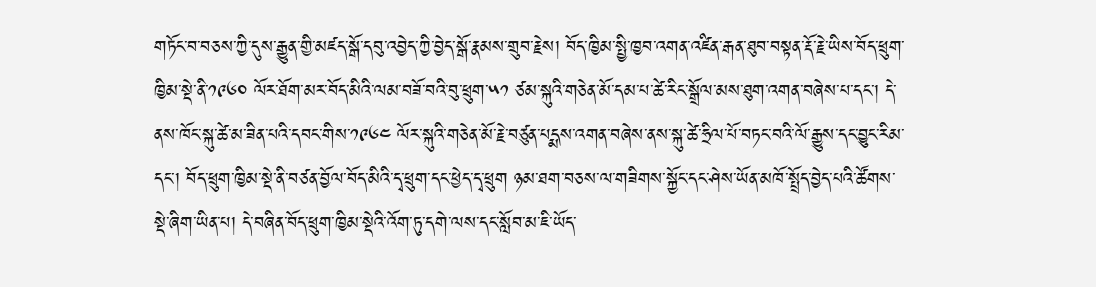གཏོང་བ་བཅས་ཀྱི་དུས་རྒྱུན་གྱི་མཛད་སྒོ་དབུ་འབྱེད་ཀྱི་བྱེད་སྒོ་རྣམས་གྲུབ་རྗེས། བོད་ཁྱིམ་སྤྱི་ཁྱབ་འགན་འཛིན་རྒན་ཐུབ་བསྟན་རྡོ་རྗེ་ཡིས་བོད་ཕྲུག་ཁྱིམ་སྡེ་ནི་༡༩༦༠ ལོར་ཐོག་མར་བོད་མིའི་ལམ་བཟོ་བའི་བུ་ཕྲུག་༥༡ ཙམ་སྐུའི་གཅེན་མོ་དམ་པ་ཚེ་རིང་སྒྲོལ་མས་ཐུག་འགན་བཞེས་པ་དང་། དེ་ནས་ཁོང་སྐུ་ཚེ་མ་ཟིན་པའི་དབང་གིས་༡༩༦༤ ལོར་སྐུའི་གཅེན་མོ་རྗེ་བཙུན་པདྨས་འགན་བཞེས་ནས་སྐུ་ཚེ་ཧྲིལ་པོ་བཏང་བའི་ལོ་རྒྱུས་དང་བྱུང་རིམ་དང་། བོད་ཕྲུག་ཁྱིམ་སྡེ་ནི་བཙན་བྱོལ་བོད་མིའི་དྭ་ཕྲུག་དང་ཕྱེད་དྭ་ཕྲུག ཉམ་ཐག་བཅས་ལ་གཟིགས་སྐྱོང་དང་ཤེས་ཡོན་མཁོ་སྤྲོད་བྱེད་པའི་ཚོགས་སྡེ་ཞིག་ཡིན་པ། དེ་བཞིན་བོད་ཕྲུག་ཁྱིམ་སྡེའི་འོག་ཏུ་དགེ་ལས་དང་སློབ་མ་ཇི་ཡོད་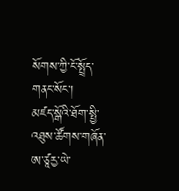སོགས་ཀྱི་ངོ་སྤྲོད་གནང་སོང་།
མཛད་སྒོའི་ཐོག་སྤྱི་འཐུས་ཚོགས་གཞོན་ཨ་ཙཱརྱ་ཡེ་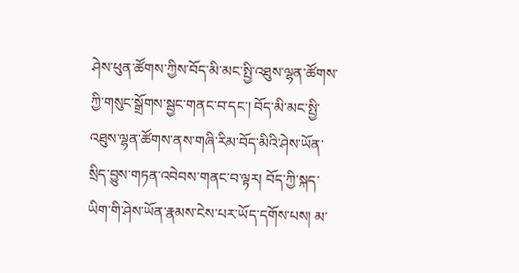ཤེས་ཕུན་ཚོགས་ཀྱིས་བོད་མི་མང་སྤྱི་འཐུས་ལྷན་ཚོགས་ཀྱི་གསུང་སྒྲོགས་སྦྱང་གནང་བ་དང་། བོད་མི་མང་སྤྱི་འཐུས་ལྷན་ཚོགས་ནས་གཞི་རིམ་བོད་མིའི་ཤེས་ཡོན་སྲིད་བྱུས་གཏན་འབེབས་གནང་བ་ལྟར། བོད་ཀྱི་སྐད་ཡིག་གི་ཤེས་ཡོན་རྣམས་ངེས་པར་ཡོད་དགོས་པས། མ་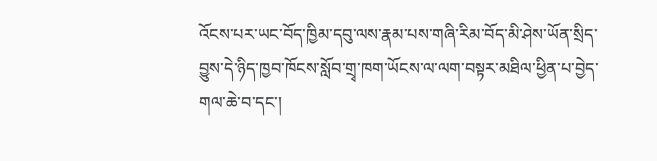འོངས་པར་ཡང་བོད་ཁྱིམ་དབུ་ལས་རྣམ་པས་གཞི་རིམ་བོད་མི་ཤེས་ཡོན་སྲིད་བྱུས་དེ་ཉིད་ཁྱབ་ཁོངས་སློབ་གྲྭ་ཁག་ཡོངས་ལ་ལག་བསྟར་མཐིལ་ཕྱིན་པ་བྱེད་གལ་ཆེ་བ་དང་།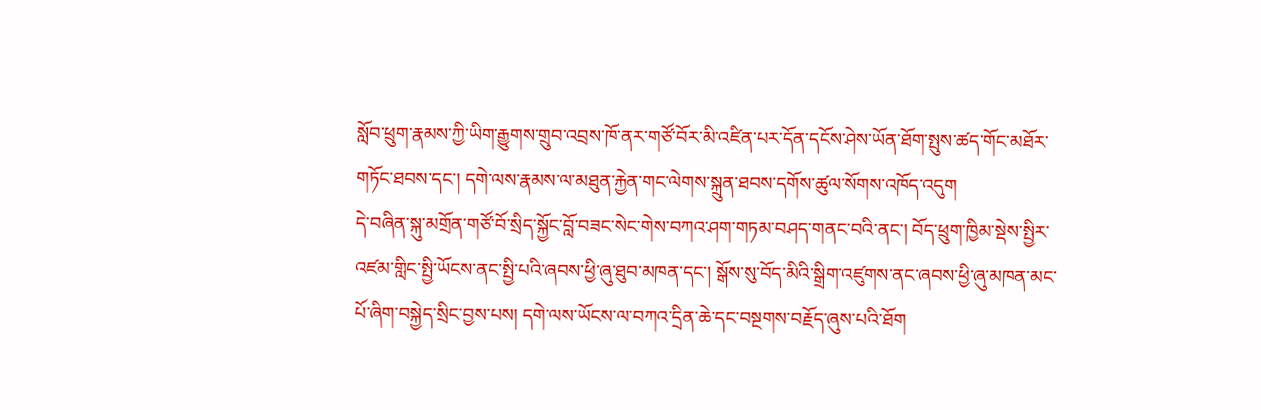སློབ་ཕྲུག་རྣམས་ཀྱི་ཡིག་རྒྱུགས་གྲུབ་འབྲས་ཁོ་ནར་གཙོ་བོར་མི་འཛིན་པར་དོན་དངོས་ཤེས་ཡོན་ཐོག་སྤུས་ཚད་གོང་མཐོར་གཏོང་ཐབས་དང་། དགེ་ལས་རྣམས་ལ་མཐུན་རྐྱེན་གང་ལེགས་སྐྲུན་ཐབས་དགོས་ཚུལ་སོགས་འཁོད་འདུག
དེ་བཞིན་སྐུ་མགྲོན་གཙོ་བོ་སྲིད་སྐྱོང་བློ་བཟང་སེང་གེས་བཀའ་ཤག་གཏམ་བཤད་གནང་བའི་ནང་། བོད་ཕྲུག་ཁྱིམ་སྡེས་སྤྱིར་འཛམ་གླིང་སྤྱི་ཡོངས་ནང་སྤྱི་པའི་ཞབས་ཕྱི་ཞུ་ཐུབ་མཁན་དང་། སྒོས་སུ་བོད་མིའི་སྒྲིག་འཛུགས་ནང་ཞབས་ཕྱི་ཞུ་མཁན་མང་པོ་ཞིག་བསྐྱེད་སྲིང་བྱས་པས། དགེ་ལས་ཡོངས་ལ་བཀའ་དྲིན་ཆེ་དང་བསྔགས་བརྗོད་ཞུས་པའི་ཐོག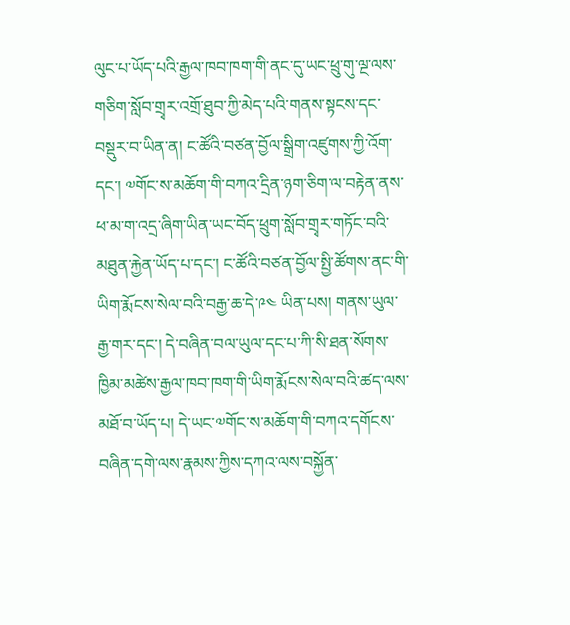ལུང་པ་ཡོད་པའི་རྒྱལ་ཁབ་ཁག་གི་ནང་དུ་ཡང་ཕྲུ་གུ་ལྔ་ལས་གཅིག་སློབ་གྲྭར་འགྲོ་ཐུབ་ཀྱི་མེད་པའི་གནས་སྟངས་དང་བསྡུར་བ་ཡིན་ན། ང་ཚོའི་བཙན་བྱོལ་སྒྲིག་འཛུགས་ཀྱི་འོག་དང་། ༧གོང་ས་མཆོག་གི་བཀའ་དྲིན་ཉག་ཅིག་ལ་བརྟེན་ནས་ཕ་མ་ག་འདྲ་ཞིག་ཡིན་ཡང་བོད་ཕྲུག་སློབ་གྲྭར་གཏོང་བའི་མཐུན་རྐྱེན་ཡོད་པ་དང་། ང་ཚོའི་བཙན་བྱོལ་སྤྱི་ཚོགས་ནང་གི་ཡིག་རྨོངས་སེལ་བའི་བརྒྱ་ཆ་དེ་༩༤ ཡིན་པས། གནས་ཡུལ་རྒྱ་གར་དང་། དེ་བཞིན་བལ་ཡུལ་དང་པ་ཀི་སི་ཐན་སོགས་ཁྱིམ་མཚེས་རྒྱལ་ཁབ་ཁག་གི་ཡིག་རྨོངས་སེལ་བའི་ཚད་ལས་མཐོ་བ་ཡོད་པ། དེ་ཡང་༧གོང་ས་མཆོག་གི་བཀའ་དགོངས་བཞིན་དགེ་ལས་རྣམས་ཀྱིས་དཀའ་ལས་བསྐྱོན་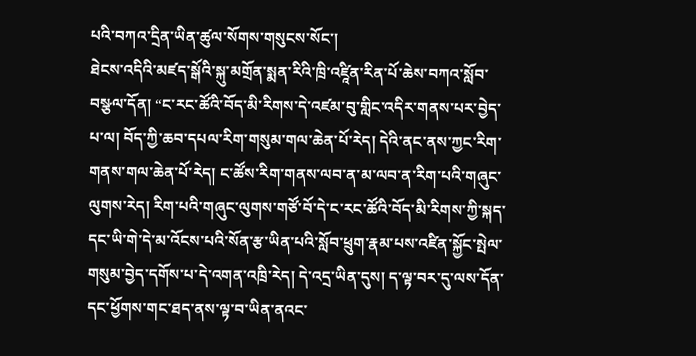པའི་བཀའ་དྲིན་ཡིན་ཚུལ་སོགས་གསུངས་སོང་།
ཐེངས་འདིའི་མཛད་སྒོའི་སྐུ་མགྲོན་སྨན་རིའི་ཁྲི་འཛཱིན་རིན་པོ་ཆེས་བཀའ་སློབ་བསྩལ་དོན། “ང་རང་ཚོའི་བོད་མི་རིགས་དེ་འཛམ་བུ་གླིང་འདིར་གནས་པར་བྱེད་པ་ལ། བོད་ཀྱི་ཆབ་དཔལ་རིག་གསུམ་གལ་ཆེན་པོ་རེད། དེའི་ནང་ནས་ཀྱང་རིག་གནས་གལ་ཆེན་པོ་རེད། ང་ཚོས་རིག་གནས་ལབ་ན་མ་ལབ་ན་རིག་པའི་གཞུང་ལུགས་རེད། རིག་པའི་གཞུང་ལུགས་གཙོ་བོ་དེ་ང་རང་ཚོའི་བོད་མི་རིགས་ཀྱི་སྐད་དང་ཡི་གེ་དེ་མ་འོངས་པའི་སོན་རྩ་ཡིན་པའི་སློབ་ཕྲུག་རྣམ་པས་འཛིན་སྐྱོང་སྤེལ་གསུམ་བྱེད་དགོས་པ་དེ་འགན་འཁྲི་རེད། དེ་འདྲ་ཡིན་དུས། ད་ལྟ་བར་དུ་ལས་དོན་དང་ཕྱོགས་གང་ཐད་ནས་ལྟ་བ་ཡིན་ནའང་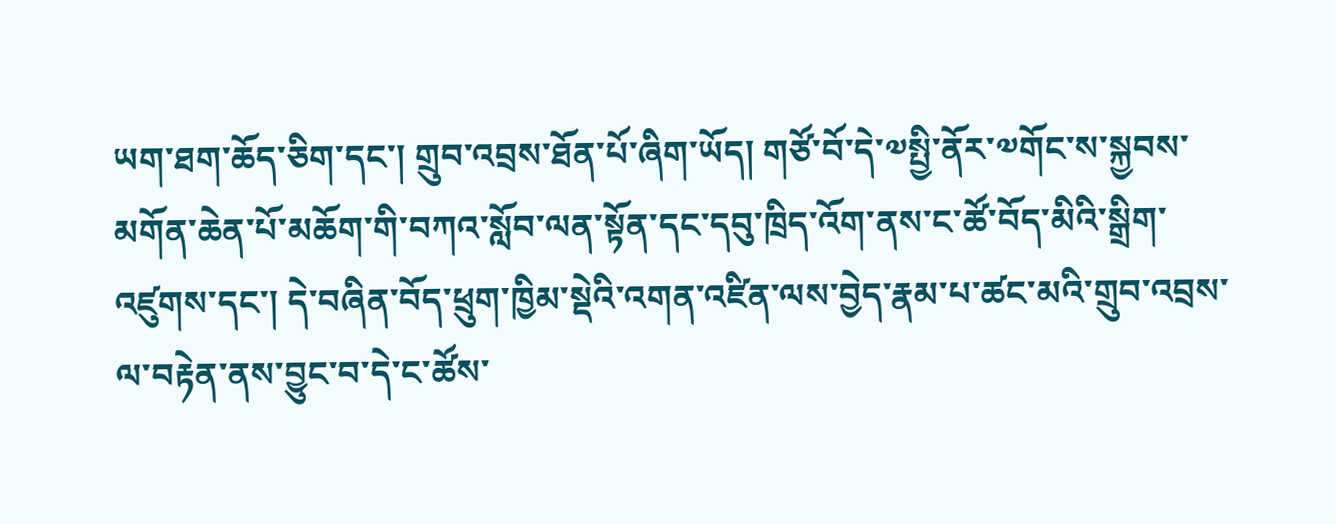ཡག་ཐག་ཆོད་ཅིག་དང་། གྲུབ་འབྲས་ཐོན་པོ་ཞིག་ཡོད། གཙོ་བོ་དེ་༧སྤྱི་ནོར་༧གོང་ས་སྐྱབས་མགོན་ཆེན་པོ་མཆོག་གི་བཀའ་སློབ་ལན་སྟོན་དང་དབུ་ཁྲིད་འོག་ནས་ང་ཚོ་བོད་མིའི་སྒྲིག་འཛུགས་དང་། དེ་བཞིན་བོད་ཕྲུག་ཁྱིམ་སྡེའི་འགན་འཛིན་ལས་བྱེད་རྣམ་པ་ཚང་མའི་གྲུབ་འབྲས་ལ་བརྟེན་ནས་བྱུང་བ་དེ་ང་ཚོས་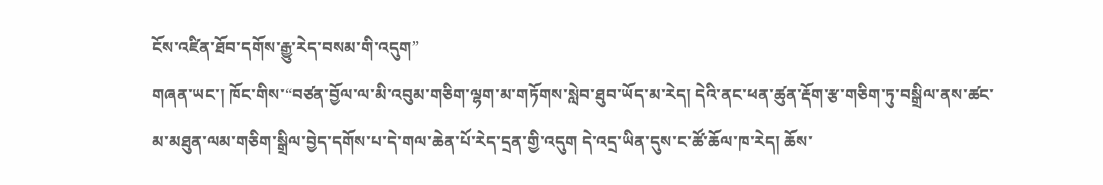ངོས་འཛིན་ཐོབ་དགོས་རྒྱུ་རེད་བསམ་གི་འདུག”
གཞན་ཡང་། ཁོང་གིས་“བཙན་བྱོལ་ལ་མི་འབུམ་གཅིག་ལྷག་མ་གཏོགས་སླེབ་ཐུབ་ཡོད་མ་རེད། དེའི་ནང་ཕན་ཚུན་རྡོག་རྩ་གཅིག་ཏུ་བསྒྲིལ་ནས་ཚང་མ་མཐུན་ལམ་གཅིག་སྒྲིལ་བྱེད་དགོས་པ་དེ་གལ་ཆེན་པོ་རེད་དྲན་གྱི་འདུག དེ་འདྲ་ཡིན་དུས་ང་ཚོ་ཆོལ་ཁ་རེད། ཆོས་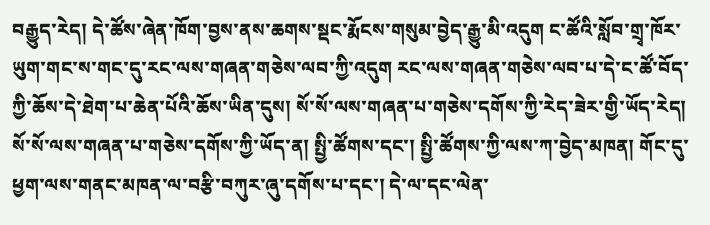བརྒྱུད་རེད། དེ་ཚོས་ཞེན་ཁོག་བྱས་ནས་ཆགས་སྡང་རྨོངས་གསུམ་བྱེད་རྒྱུ་མི་འདུག ང་ཚོའི་སློབ་གྲྭ་ཁོར་ཡུག་གང་ས་གང་དུ་རང་ལས་གཞན་གཅེས་ལབ་ཀྱི་འདུག རང་ལས་གཞན་གཅེས་ལབ་པ་དེ་ང་ཚོ་བོད་ཀྱི་ཆོས་དེ་ཐེག་པ་ཆེན་པོའི་ཆོས་ཡིན་དུས། སོ་སོ་ལས་གཞན་པ་གཅེས་དགོས་ཀྱི་རེད་ཟེར་གྱི་ཡོད་རེད། སོ་སོ་ལས་གཞན་པ་གཅེས་དགོས་ཀྱི་ཡོད་ན། སྤྱི་ཚོགས་དང་། སྤྱི་ཚོགས་ཀྱི་ལས་ཀ་བྱེད་མཁན། གོང་དུ་ཕྱག་ལས་གནང་མཁན་ལ་བརྩི་བཀུར་ཞུ་དགོས་པ་དང་། དེ་ལ་དང་ལེན་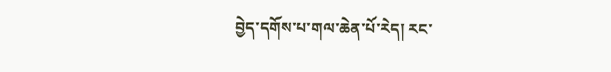བྱེད་དགོས་པ་གལ་ཆེན་པོ་རེད། རང་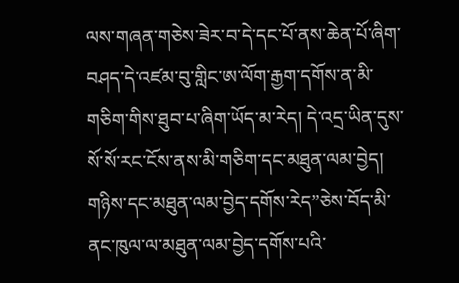ལས་གཞན་གཅེས་ཟེར་བ་དེ་དང་པོ་ནས་ཆེན་པོ་ཞིག་བཤད་དེ་འཛམ་བུ་གླིང་ཨ་ལོག་རྒྱག་དགོས་ན་མི་གཅིག་གིས་ཐུབ་པ་ཞིག་ཡོད་མ་རེད། དེ་འདྲ་ཡིན་དུས་སོ་སོ་རང་ངོས་ནས་མི་གཅིག་དང་མཐུན་ལམ་བྱེད། གཉིས་དང་མཐུན་ལམ་བྱེད་དགོས་རེད”ཅེས་བོད་མི་ནང་ཁུལ་ལ་མཐུན་ལམ་བྱེད་དགོས་པའི་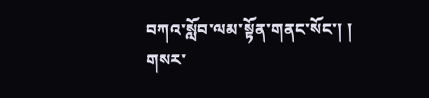བཀའ་སློབ་ལམ་སྟོན་གནང་སོང་། །
གསར་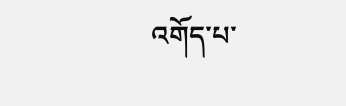འགོད་པ་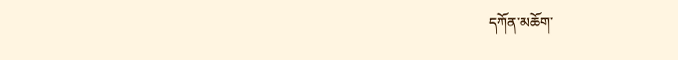དཀོན་མཆོག་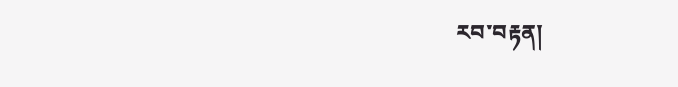རབ་བརྟན།